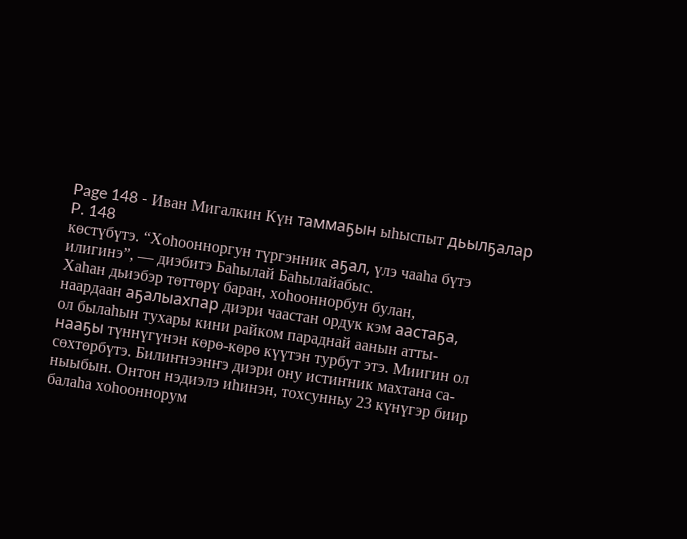Page 148 - Иван Мигалкин Күн таммаҕын ыһыспыт дьылҕалар
P. 148
көстүбүтэ. “Хоһоонноргун түргэнник аҕал, үлэ чааһа бүтэ
илигинэ”, — диэбитэ Баһылай Баһылайабыс.
Хаһан дьиэбэр төттөрү баран, хоһооннорбун булан,
наардаан аҕалыахпар диэри чаастан ордук кэм аастаҕа,
ол былаһын тухары кини райком параднай аанын атты-
нааҕы түннүгүнэн көрө-көрө күүтэн турбут этэ. Миигин ол
сөхтөрбүтэ. Билиҥнээнҥэ диэри ону истиҥник махтана са-
ныыбын. Онтон нэдиэлэ иһинэн, тохсунньу 23 күнүгэр биир
балаһа хоһооннорум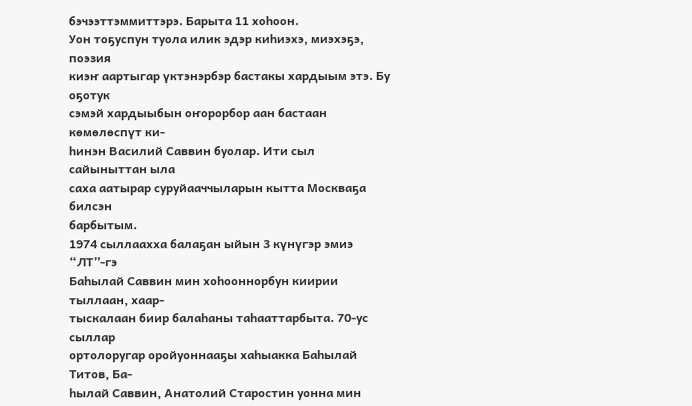бэчээттэммиттэрэ. Барыта 11 хоһоон.
Уон тоҕуспун туола илик эдэр киһиэхэ, миэхэҕэ, поэзия
киэҥ аартыгар үктэнэрбэр бастакы хардыым этэ. Бу оҕотук
сэмэй хардыыбын оҥорорбор аан бастаан көмөлөспүт ки-
һинэн Василий Саввин буолар. Ити сыл сайыныттан ыла
саха аатырар суруйааччыларын кытта Москваҕа билсэн
барбытым.
1974 сыллаахха балаҕан ыйын 3 күнүгэр эмиэ “ЛТ”-гэ
Баһылай Саввин мин хоһооннорбун киирии тыллаан, хаар-
тыскалаан биир балаһаны таһааттарбыта. 70-ус сыллар
ортолоругар оройуоннааҕы хаһыакка Баһылай Титов, Ба-
һылай Саввин, Анатолий Старостин уонна мин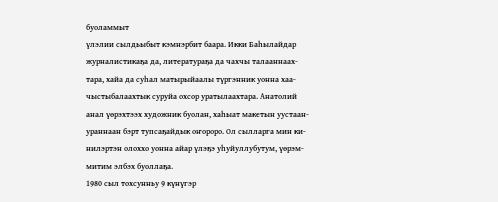буоламмыт
үлэлии сылдьыбыт кэмнэрбит баара. Икки Баһылайдар
журналистикаҕа да, литератураҕа да чахчы талааннаах-
тара, хайа да суһал матырыйаалы түргэнник уонна хаа-
чыстыбалаахтык суруйа охсор уратылаахтара. Анатолий
анал үөрэхтээх художник буолан, хаһыат макетын уустаан-
ураннаан бэрт тупсаҕайдык оҥороро. Ол сылларга мин ки-
нилэртэн олоххо уонна айар үлэҕэ уһуйуллубутум, үөрэм-
митим элбэх буоллаҕа.
1980 сыл тохсунньу 9 күнүгэр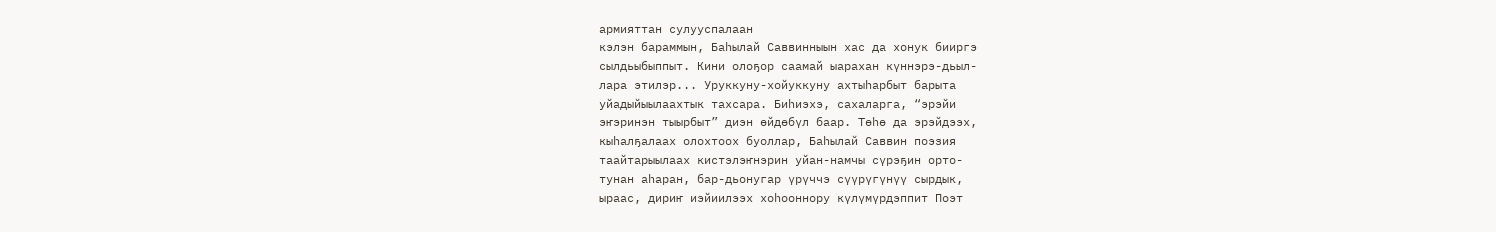армияттан сулууспалаан
кэлэн бараммын, Баһылай Саввинныын хас да хонук бииргэ
сылдьыбыппыт. Кини олоҕор саамай ыарахан күннэрэ-дьыл-
лара этилэр... Уруккуну-хойуккуну ахтыһарбыт барыта
уйадыйыылаахтык тахсара. Биһиэхэ, сахаларга, “эрэйи
эҥэринэн тыырбыт” диэн өйдөбүл баар. Төһө да эрэйдээх,
кыһалҕалаах олохтоох буоллар, Баһылай Саввин поэзия
таайтарыылаах кистэлэҥнэрин уйан-намчы сүрэҕин орто-
тунан аһаран, бар-дьонугар үрүччэ сүүрүгүнүү сырдык,
ыраас, дириҥ иэйиилээх хоһооннору күлүмүрдэппит Поэт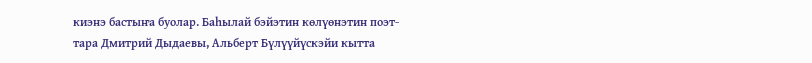киэнэ бастыҥа буолар. Баһылай бэйэтин көлүөнэтин поэт-
тара Дмитрий Дыдаевы, Альберт Бүлүүйүскэйи кытта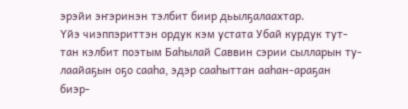эрэйи эҥэринэн тэлбит биир дьылҕалаахтар.
Үйэ чиэппэриттэн ордук кэм устата Убай курдук тут-
тан кэлбит поэтым Баһылай Саввин сэрии сылларын ту-
лаайаҕын оҕо сааһа, эдэр сааһыттан ааһан-араҕан биэр-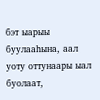бэт ыарыы буулааһына, аал уоту оттунаары ыал буолаат,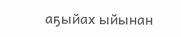аҕыйах ыйынан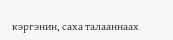кэргэнин, саха талааннаах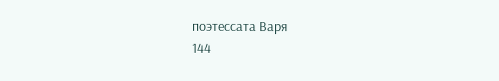поэтессата Варя
144